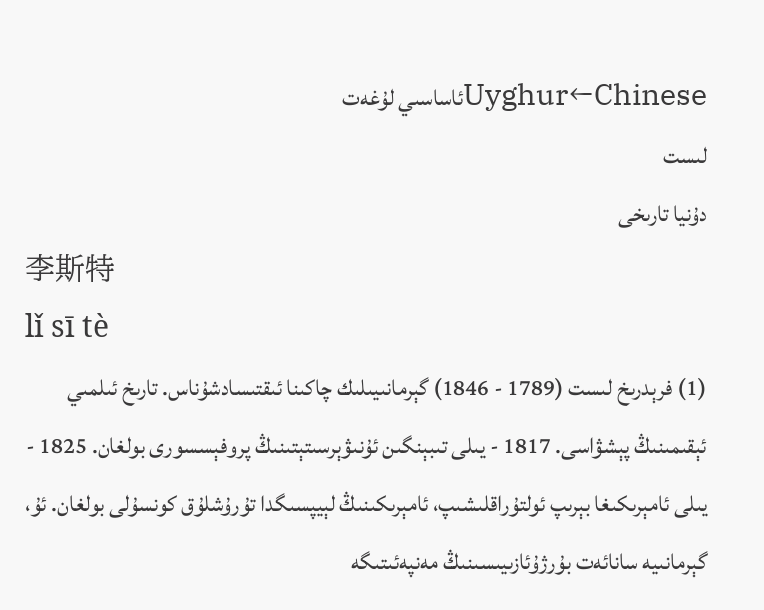Uyghur←Chineseئاساسىي لۇغەت
لىست
دۇنيا تارىخى
李斯特
lǐ sī tè
(1) فرېدرىخ لىست (1789 - 1846) گېرمانىيىلىك چاكىنا ئىقتىسادشۇناس. تارىخ ئىلمىي ئېقىمىنىڭ پېشۋاسى. 1817 - يىلى تىبېنگىن ئۇنىۋېرسىتېتىنىڭ پروفېسسورى بولغان. 1825 - يىلى ئامېرىكىغا بېرىپ ئولتۇراقلىشىپ، ئامېرىكىنىڭ لېيپسىگدا تۇرۇشلۇق كونسۇلى بولغان. ئۇ، گېرمانىيە سانائەت بۇرژۇئازىيىسىنىڭ مەنپەئىتىگە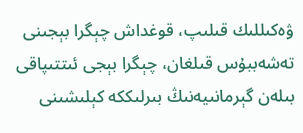ۋەكىللىك قىلىپ، قوغداش چېگرا بېجىنى تەشەببۇس قىلغان، چېگرا بېجى ئىتتىپاقى بىلەن گېرمانىيەنىڭ بىرلىككە كېلىشىنى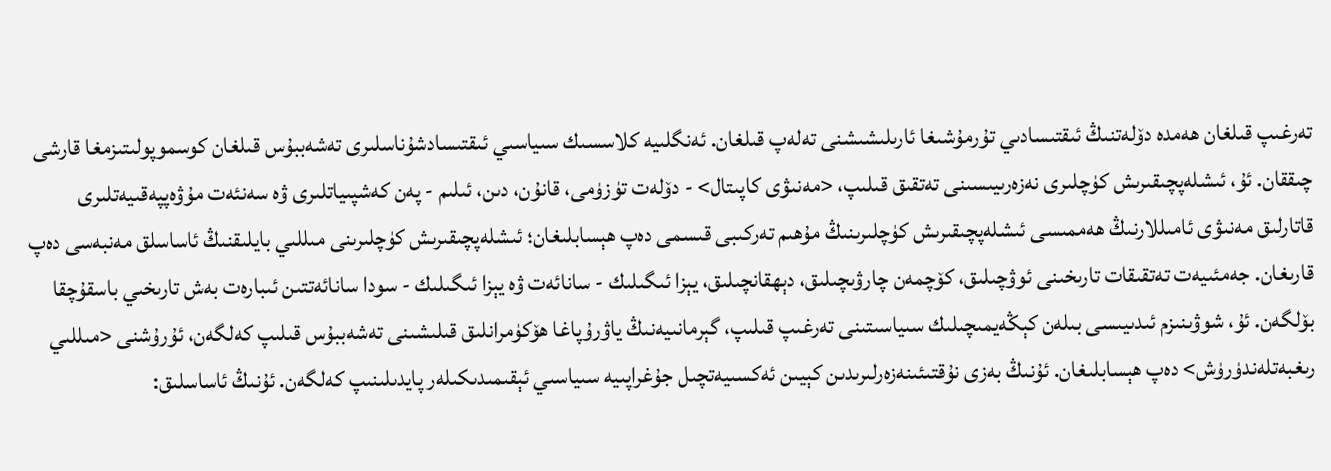تەرغىپ قىلغان ھەمدە دۆلەتنىڭ ئىقتىسادىي تۇرمۇشىغا ئارىلىشىشنى تەلەپ قىلغان. ئەنگلىيە كلاسسىك سىياسىي ئىقتىسادشۇناسلىرى تەشەببۇس قىلغان كوسموپولىتىزمغا قارشى چىققان. ئۇ، ئىشلەپچىقىرىش كۈچلىرى نەزەرىيىسىنى تەتقىق قىلىپ، <مەنىۋى كاپىتال> - دۆلەت تۈزۈمى، قانۇن، دىن، ئىلىم - پەن كەشپىياتلىرى ۋە سەنئەت مۇۋەپپەقىيەتلىرى قاتارلىق مەنىۋى ئامىللارنىڭ ھەممىسى ئىشلەپچىقىرىش كۈچلىرىنىڭ مۇھىم تەركىبى قىسمى دەپ ھېسابلىغان؛ ئىشلەپچىقىرىش كۈچلىرىنى مىللىي بايلىقنىڭ ئاساسلق مەنبەسى دەپ قارىغان. جەمئىيەت تەتقىقات تارىخىنى ئوۋچىلىق، كۆچمەن چارۋىچىلىق، دېھقانچىلىق، يېزا ئىگىلىك - سانائەت ۋە يېزا ئىگىلىك - سودا سانائەتتىن ئىبارەت بەش تارىخىي باسقۇچقا بۆلگەن. ئۇ، شوۋىنىزم ئىدىيىسى بىلەن كېڭەيمىچىلىك سىياسىتىنى تەرغىپ قىلىپ، گېرمانىيەنىڭ ياۋرۇپاغا ھۆكۈمرانلىق قىلىشىنى تەشەببۇس قىلىپ كەلگەن، ئۇرۇشنى <مىللىي رىغبەتلەندۈرۈش> دەپ ھېسابلىغان. ئۇنىڭ بەزى نۇقتىئىنەزەرلىرىدىن كېيىن ئەكسىيەتچىل جۇغراپىيە سىياسىي ئېقىمىدىكىلەر پايدىلىنىپ كەلگەن. ئۇنىڭ ئاساسلىق: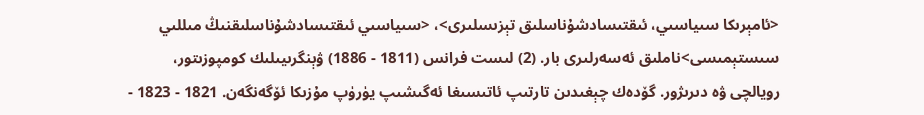<ئامېرىكا سىياسىي، ئىقتىسادشۇناسلىق تېزىسلىرى>، <سىياسىي ئىقتىسادشۇناسلىقنىڭ مىللىي سىستېمىسى>ناملىق ئەسەرلىرى بار. (2) لىست فرانس (1811 - 1886) ۋېنگرىيىلىك كومپوزىتور، رويالچى ۋە دىرىژور. گۆدەك چېغىدىن تارتىپ ئاتىسىغا ئەگىشىپ يۈرۈپ مۇزىكا ئۆگەنگەن. 1821 - 1823 -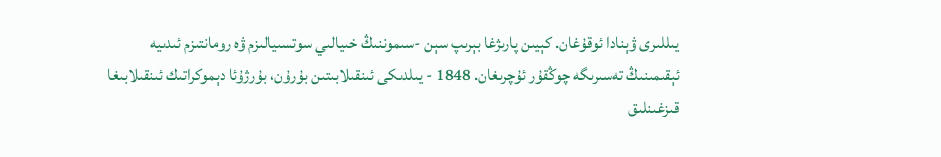يىللىرى ۋېنادا ئوقۇغان. كېيىن پارىژغا بېرىپ سېن -سىموننىڭ خىيالىي سوتسىيالىزم ۋە رومانتىزم ئىدىيە ئېقىمىنىڭ تەسىرىگە چوڭقۇر ئۇچرىغان. 1848 - يىلدىكى ئىنقىلابىتىن بۇرۇن، بۇرژۇئا دېموكراتىك ئىنقىلابىغا قىزغىنلىق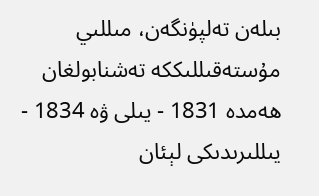بىلەن تەلپۈنگەن، مىللىي مۇستەقىللىككە تەشنابولغان ھەمدە 1831 - يىلى ۋە 1834 - يىللىرىدىكى لېئان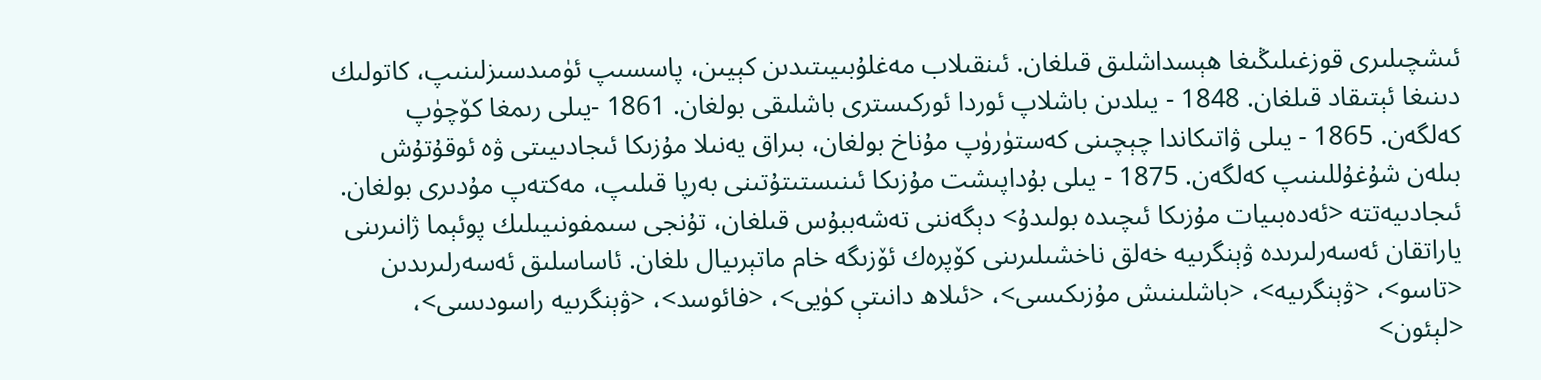ئىشچىلىرى قوزغىلىڭىغا ھېسداشلىق قىلغان. ئىنقىلاب مەغلۇبىيىتىدىن كېيىن، پاسسىپ ئۈمىدسىزلىنىپ، كاتولىك دىنىغا ئېتىقاد قىلغان. 1848 - يىلدىن باشلاپ ئوردا ئوركىسترى باشلىقى بولغان. 1861 -يىلى رىمغا كۆچۈپ كەلگەن. 1865 - يىلى ۋاتىكاندا چېچىنى كەستۈرۈپ مۇناخ بولغان، بىراق يەنىلا مۇزىكا ئىجادىيىتى ۋە ئوقۇتۇش بىلەن شۇغۇللىنىپ كەلگەن. 1875 - يىلى بۇداپىشت مۇزىكا ئىنىستىتۇتىنى بەرپا قىلىپ، مەكتەپ مۇدىرى بولغان. ئىجادىيەتتە <ئەدەبىيات مۇزىكا ئىچىدە بولىدۇ> دېگەننى تەشەببۇس قىلغان، تۇنجى سىمفونىيىلىك پوئېما ژانىرىنى ياراتقان ئەسەرلىرىدە ۋېنگرىيە خەلق ناخشىلىرىنى كۆپرەك ئۆزىگە خام ماتېرىيال ىلغان. ئاساسلىق ئەسەرلىرىدىن <تاسو>، <ۋېنگرىيە>، <باشلىنىش مۇزىكىسى>، <ئىلاھ دانىتې كۈيى>، <فائوسد>، <ۋېنگرىيە راسودىسى>، <لېئون>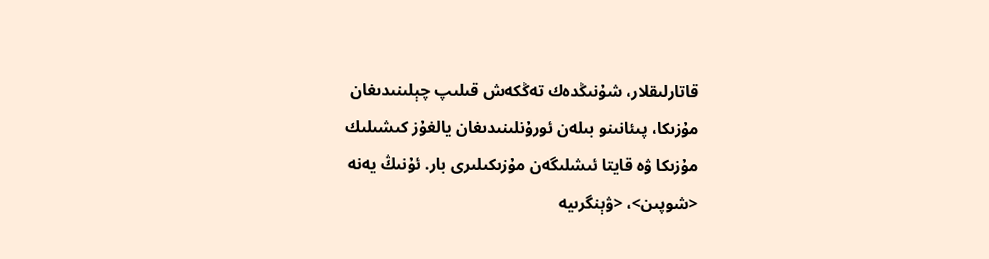قاتارلىقلار، شۇنىڭدەك تەڭكەش قىلىپ چېلىنىدىغان مۇزىكا، پىئانىنو بىلەن ئورۇنلىنىدىغان يالغۇز كىشىلىك مۇزىكا ۋە قايتا ئىشلىگەن مۇزىكىلىرى بار. ئۇنىڭ يەنە <شوپىن>، <ۋېنگرىيە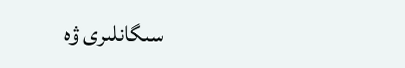سىگانلىرى ۋە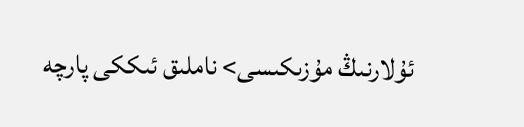ئۇلارنىڭ مۇزىكىسى> ناملىق ئىككى پارچە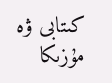كىتابى ۋە مۇزىكا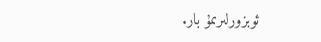ئوبزورلىرىمۇ بار.